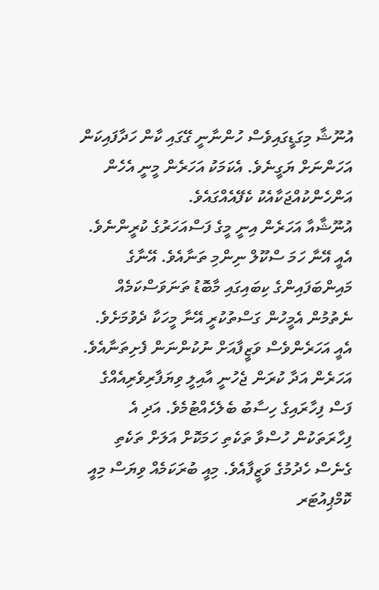އުނޫޝާ މިގަޑީގައިވެސް ހުންނާނީ ގޭގައި ކާން ހަދާފައިކަން އަހަންނަށް ޔަގީނެވެ. އެކަމަކު އަހަރެން މީނީ އެހެން އަންހެންކުއްޖަކާއެކު ކެފޭއެއްގައެވެ.
އުނޫޝާއާ އަހަރެން އިނީ މީގެ ފަސްއަހަރުގެ ކުރީންނެވެ. އެއީ އޭނާ ހަމަ ސްކޫލް ނިންމި ތަނާއެވެ. އޭނާގެ މައިންބަފައިންގެ ކިބައިގައި މާބޮޑު ތަނަވަސްކަމެއް ނެތުމުން އެމީހުން ގަސްތުކުރީ އޭނާ މީހަކާ ދެވުމަށެވެ. އެއީ އަހަރެންވެސް ވަޒީފާއަށް ނުކުންނަން ފެށިތަނާއެވެ. އަހަރެން އަދާ ކުރަން ޖެހުނީ އާއިލީ ވިޔަފާރިވެރިއެއްގެ ފަސް ފިހާރައިގެ ހިސާބު ބެލެހެއްޓުމެވެ. އަދި އެ ފިހާރަތަކުން ހުސްވާ ތަކެތި ހަމަކޮށް އަލަށް ތަކެތި ގެނެސް ހެދުމުގެ ވަޒީފާއެވެ. މިއީ ބުރަކަމެއް ވިޔަސް މިއީ ކޮމްޕިއުޓަރ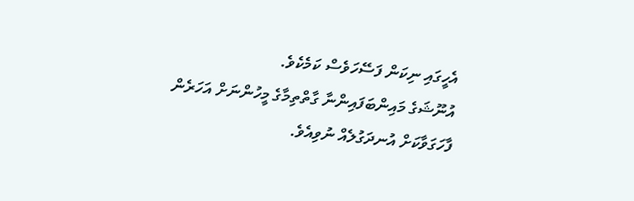އެހީގައި ނިކަން ފަސޭހަވެސް ކަމެކެވެ.
އުނޫޝަގެ މައިންބަފައިންނާ ގާތްތިމާގެ މީހުންނަށް އަހަރެން ފާހަގަވާކަށް އުނދަގުލެއް ނުވިއެވެ.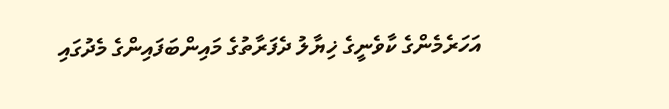އަހަރެމެންގެ ކާވެނީގެ ޚިޔާލު ދެފަރާތުގެ މައިންބަފައިންގެ މެދުގައި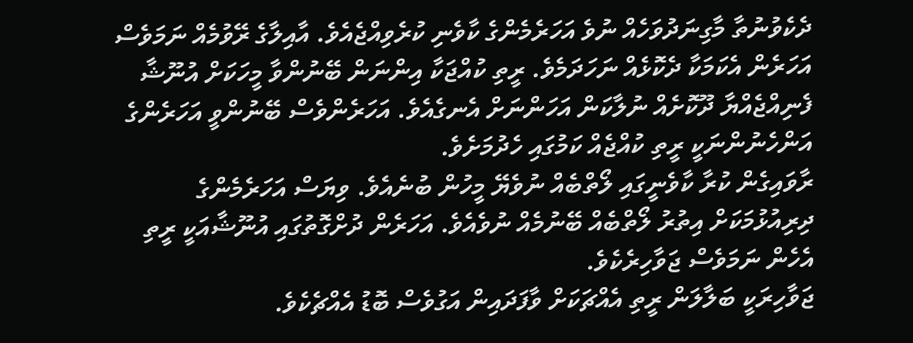ދެކެވުނުތާ މާގިނަދުވަހެއް ނުވެ އަހަރެމެންގެ ކާވެނި ކުރެވިއްޖެއެވެ. އާއިލާގެ ރޭވުމެއް ނަމަވެސް އަހަރެން އެކަމަކާ ދެކޮޅެއް ނަހަދަމެވެ. ރީތި ކުއްޖަކާ އިންނަން ބޭނުންވާ މީހަކަށް އުނޫޝާ ފެނިއްޖެއްޔާ ދޫކޮށެއް ނުލާކަން އަހަންނަށް އެނގެއެވެ. އަހަރެންވެސް ބޭނުންވީ އަހަރެންގެ އަންހެނުންނަކީ ރީތި ކުއްޖެއް ކަމުގައި ހެދުމަށެވެ.
ރާވައިގެން ކުރާ ކާވެނީގައި ލޯތްބެއް ނުވެޔޭ މީހުން ބުނެއެވެ. ވިޔަސް އަހަރެމެންގެ ދިރިއުޅުމަކަށް އިތުރު ލޯތްބެއް ބޭނުމެއް ނުވެއެވެ. އަހަރެން ދުށްގޮތުގައި އުނޫޝާއަކީ ރީތި އެހެން ނަމަވެސް ޖަވާހިރެކެވެ.
ޖަވާހިރަކީ ބަލާލަން ރީތި އެއްޗަކަށް ވާފަދައިން އަގުވެސް ބޮޑު އެއްޗެކެވެ.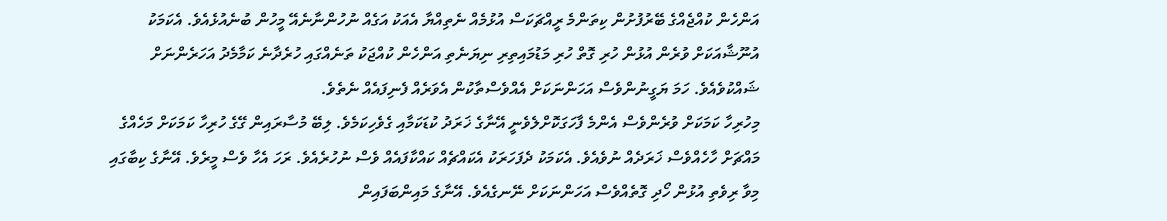އަންހެން ކުއްޖެއްގެ ބޭރުފުށުން ކިތަންމެ ރީއްޗަކަސް އުޅުމެއް ނެތިއްޔާ އެއަކު އަގެއް ނުހުންނާނެއޭ މީހުން ބުނެއުޅެއެވެ. އެކަމަކު އުނޫޝާއަކަށް ވުރެން އުޅުން ހުރި ގޮތް ހުރި މަޑުމައިތިރި ނިޔަނެތި އަންހެން ކުއްޖަކު ތަނެއްގައި ހުރެދާނެ ކަމާމެދު އަހަރެންނަށް ޝައްކުވެއެވެ. ހަމަ ޔަގީނުންވެސް އަހަންނަކަށް އެއްވެސްތާކުން އެވަރެއް ފެނިފައެއް ނެތެވެ.
މިހުރިހާ ކަމަކަށް ވުރެންވެސް އެންމެ ފާހަގަކޮށްލެވެނީ އޭނާގެ ޚަރަދު ކުޑަކަމާއި ގެވެހިކަމެވެ. ލިބޭ މުސާރައިން ގޭގެ ހުރިހާ ކަމަކަށް މަހެއްގެ މައްޗަށް ހާހެއްވެސް ޚަރަދެއް ނުވެއެވެ. އެކަމަކު ދެފަހަރަކު އެކައްޗެއް ކައްކާފައެއް ވެސް ނުހުރެއެވެ. ރަހަ އެހާ ވެސް މީރެވެ. އޭނާގެ ކިބާގައި މިވާ ރިވެތި އުޅުން ހޯދި ގޮތެއްވެސް އަހަންނަކަށް ނޭނގެއެވެ. އޭނާގެ މައިންބަފައިން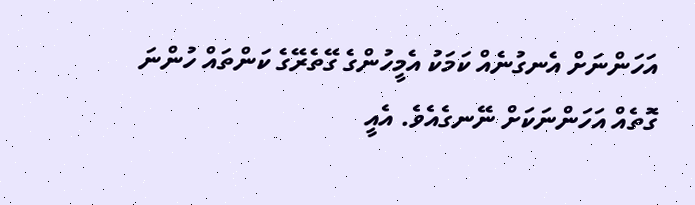އަހަންނަށް އެނގުނެއް ކަމަކު އެމީހުންގެ ގޭތެރޭގެ ކަންތައް ހުންނަ ގޮތެއް އަހަންނަކަށް ނޭނގެއެވެ. އެއީ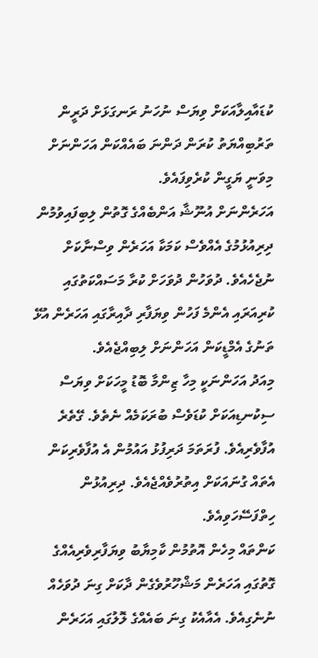ކުޑައާއިލާއަކަށް ވިޔަސް ނުހަނު ރަނގަޅަށް ދަރީން ތަރުބިއްޔަތު ކުރަން ދަންނަ ބައެއްކަން އަހަންނަށް މިވަނީ ޔަގީން ކުރެވިފައެވެ.
އަހަރެންނަށް އުނޫޝާ އަންބެއްގެ ގޮތުން ލިބިފައިވުމުން ދިރިއުޅުމުގެ އެއްވެސް ކަމަކާ އަހަރެން ވިސްނާކަށް ނުޖެހެއެވެ. ދުވަހުން ދުވަހަށް ކުރާ މަސައްކަތުގައި ކުރިއަރައި އެންމެ ފަހުން ވިޔަފާރި ދާއިރާގައި އަހަރެން އުޅޭ ތަނުގެ އެމްޑީކަން އަހަންނަށް ލިބިއްޖެއެވެ.
މިއަދު އަހަންނަކީ މިހާ ޒިންމާ ބޮޑު މީހަކަށް ވިޔަސް ސިކުނޑިއަކަށް ކުޑަވެސް ބުރަކަމެއް ނެތެވެ. ގޭތެރެ އުފާވެރިއެވެ. ފުރަތަމަ ދަރިފުޅު އައުމުން އެ އުފާވެރިކަން އެތައް ގުނައަކަށް އިތުރުވެއްޖެއެވެ. ދިރިއުޅުން ހިތްފަސޭހަވިއެވެ.
ކަންތައް މިހެން އޮތުމުން ކާމިޔާބު ވިޔަފާރިވެރިއެއްގެ ގޮތުގައި އަހަރެން މަޝްހޫރުވެގެން ދާކަށް ގިނަ ދުވަހެއް ނުނެގިއެވެ. އެއާއެކު ގިނަ ބައެއްގެ ލޮލުގައި އަހަރެން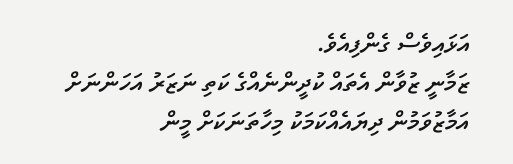އަޅައިވެސް ގެންފިއެވެ.
ޒަމާނީ ޒުވާން އެތައް ކުދީންނެއްގެ ކަތި ނަޒަރު އަހަންނަށް އަމާޒުވަމުން ދިޔައެއްކަމަކު މިހާތަނަކަށް މީން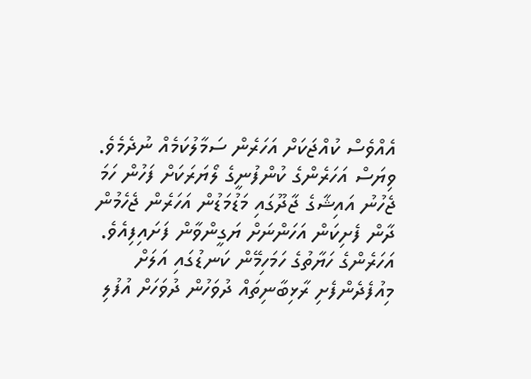އެއްވެސް ކުއްޖަކަށް އަހަރެން ސަމާލުކަމެއް ނުދެމެވެ. ވިޔަސް އަހަރެންގެ ކުންފުނީގެ ލޯޔަރަކަށް ފަހުން ހަމަ ޖެހުނު އައިޝާގެ ޖާދޫގައި މަޑުމަޑުން އަހަރެން ޖެހެމުން ދާން ފެށިކަން އަހަންނަށް ޔަގީންވާން ފަށައިފިއެވެ.
އަހަރެންގެ ހަޔާތުގެ ހަމަހިމޭން ކަނޑުގައި އަލަށް މިއުފެދެންފެށި ރާޅިބާނިތައް ދުވަހުން ދުވަހަށް އުފުލި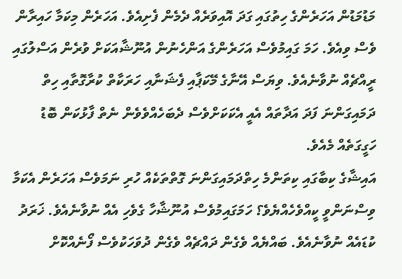މަޑުމަޑުން އަހަރެންގެ ހިތުގައި ގަދަ އޮއިވަރެއް ދެމެން ފެށިއެވެ. އަހަރެން މިކަމާ ހައިރާން ވެސް ވިއެވެ. ހަމަ ގައިމުވެސް އަހަރެންގެ އަންހެނުން އުނޫޝާއަކަށް ވުރެން އަސްލުގައި ރީއްޗެއް ނުވާނެއެވެ. ވިޔަސް އޭނާގެ މޭކަޕާއި ފެޝަނާއި ހަރަކާތް ކުރާގޮތާއި ހިތް ދަމައިގަންނަ ފަދަ އަދާތައް އެއީ އެކަކަށްވެސް ދެބަހެއްވެވެން ނެތް ފާޅުކަން ބޮޑު ހަގީގަތެއް މެއެވެ.
އައިޝާގެ ކިބާގައި ކިތަންމެ ހިތްދަމައިގަންނަ ގޮތްތަކެއް ހުރި ނަމަވެސް އަހަރެން އެކަމާ ވިސްނަންވީ ކީއްވެހެއްޔެވެ؟ ހަމަގައިމުވެސް އުނޫޝާހާ ގެވެހި އެއް ނުވާނެއެވެ. ޚަރަދު ކުޑައެއް ނުވާނެއެވެ. ބައްޔެއް ވެގެން ދައްޗެއް ވެގެން ދުވަހަކުވެސް ފޯނެއްކޮށް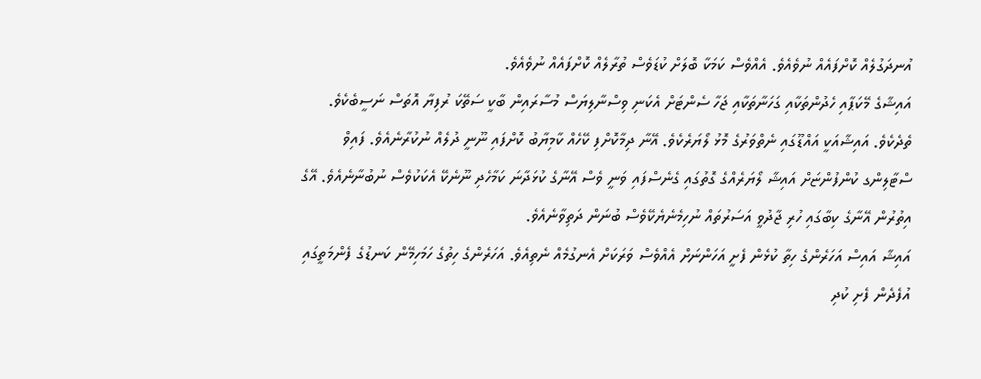އުނދަގުލެއް ކޮށްފައެއް ނުވެއެވެ. އެއްވެސް ކަމަކާ ބޮލަށް ކުޑަވެސް ތުރާލެއް ކޮށްފައެއް ނުވެއެވެ.
އައިޝާގެ މޭކަޕާއި ހެދުންތަކާއި ގަހަނާތަކާއި ޖަހާ ސެންޓަށް އެކަނި ވިސްނާލިޔަސް މުސާރައިން ބާކީ ސަތޭކަ ރުފިޔާ އޮތަސް ނަސީބެކެވެ.
ތެދެކެވެ. އައިޝާއަކީ އައްޑޫގައި ނެތްވަރުގެ މޮޅު ލޯޔަރެކެވެ. އޭނާ ދިމާކޮށްފި ކޭހެއް ކާމިޔާބު ކޮށްފައި ނޫނީ ދުލެއް ނުކުރާނެއެވެ. ފައިވް ސްޓާލިންގ ކުންފުންޏަށް އައިޝާ ލޯޔަރެއްގެ ގޮތުގައި ގެނެސްފައި ވަނީ ވެސް އޭނާގެ ކުޅަދާނަ ކަމާހެދި ނޫނެކޭ އެކަކުވެސް ނުބުނާނެއެވެ. އޭގެ އިތުރުން އޭނާގެ ކިބާގައި ހުރި ޖާދުވީ އަސަރުތައް ނުހިމެނެޔެކޭވެސް ބުނަން ދަތިވާނެއެވެ.
އައިޝާ އައިސް އަހަރެންގެ ހިތާ ކުޅެން ފެށީ އަހަންނަށް އެއްވެސް ވަރަކަށް އެނގުމެއް ނެތިއެވެ. އަހަރެންގެ ހިތުގެ ހަމަހިމޭން ކަނޑުގެ ފެންމަތީގައި އުފެދެން ފެށި ކުދި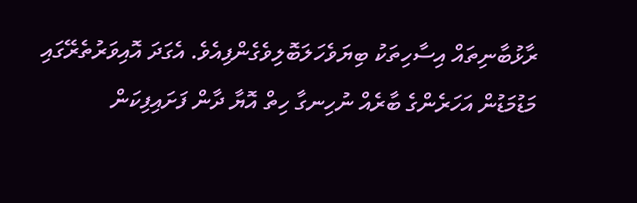ރާޅުބާނިތައް އިސާހިތަކު ބިޔަވެހަލަބޮލިވެގެންފިއެވެ. އެގަދަ އޮއިވަރުތެރޭގައި މަޑުމަޑުން އަހަރެންގެ ބާރެއް ނުހިނގާ ހިތް އޮޔާ ދާން ފަށައިފިކަން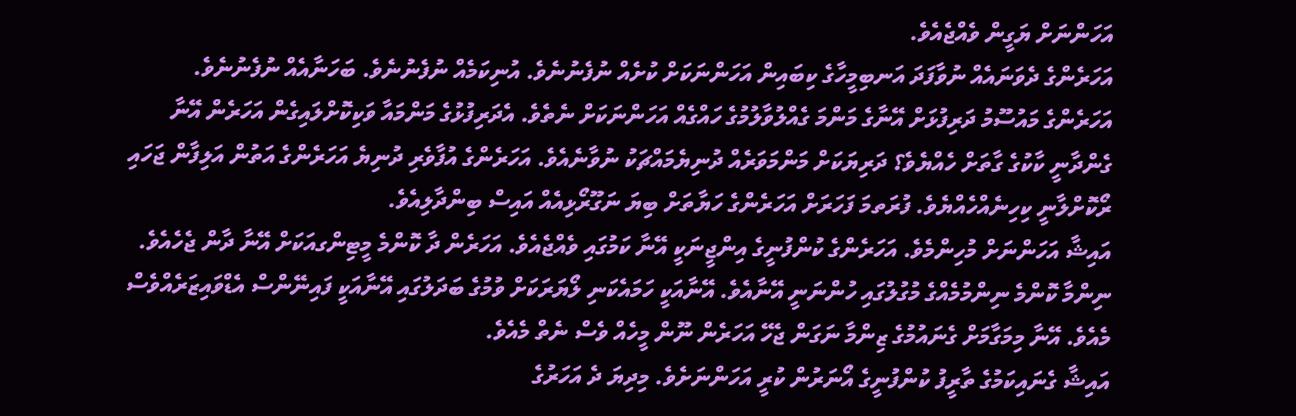އަހަންނަށް ޔަގީން ވެއްޖެއެވެ.
އަހަރެންގެ ދެވަނައެއް ނުވާފަދަ އަނބިމީހާގެ ކިބައިން އަހަންނަކަށް ކުށެއް ނުފެނުނެވެ. އުނިކަމެއް ނުފެނުނެވެ. ބަހަނާއެއް ނުފެނުނެވެ. އަހަރެންގެ މައުސޫމު ދަރިފުޅަށް އޭނާގެ މަންމަ ގެއްލުވާލުމުގެ ހައްގެއް އަހަންނަކަށް ނެތެވެ. އެދަރިފުޅުގެ މަންމައާ ވަކިކޮށްލައިގެން އަހަރެން އޭނާ ގެންދާނީ ކާކުގެ ގާތަށް ހެއްޔެވެ؟ ދަރިޔަކަށް މަންމަވަރެއް ދުނިޔެމައްޗަކު ނުވާނެއެވެ. އަހަރެންގެ އުފާވެރި ދުނިޔެ އަހަރެންގެ އަތުން އަލިފާން ޖަހައި ރޯކޮށްލާނީ ކިހިނެއްހެއްޔެވެ. ފުރަތމަ ފަހަރަށް އަހަރެންގެ ހަޔާތަށް ބިޔަ ނަގޫރޯޅިއެއް އައިސް ބިންދާލިއެވެ.
އައިޝާ އަހަންނަށް މުހިންމެވެ. އަހަރެންގެ ކުންފުނީގެ އިންޖީނަކީ އޭނާ ކަމުގައި ވެއްޖެއެވެ. އަހަރެން ދާ ކޮންމެ މީޓިންގއަކަށް އޭނާ ދާން ޖެހެއެވެ. ނިންމާ ކޮންމެ ނިންމުމެއްގެ މުގުލުގައި ހުންނަނީ އޭނާއެވެ. އޭނާއަކީ ހަމައެކަނި ލޯޔަރަކަށް ވުމުގެ ބަދަލުގައި އޭނާއަކީ ފައިނޭންސް އެޑްވައިޒަރެއްވެސް މެއެވެ. އޭނާ މިމަގާމަށް ގެނައުމުގެ ޒިންމާ ނަގަން ޖެހޭ އަހަރެން ނޫން މީހެއް ވެސް ނެތް މެއެވެ.
އައިޝާ ގެނައިކަމުގެ ތާރީފު ކުންފުނީގެ އޯނަރުން ކުރީ އަހަންނަށެވެ. މިދިޔަ ދެ އަހަރުގެ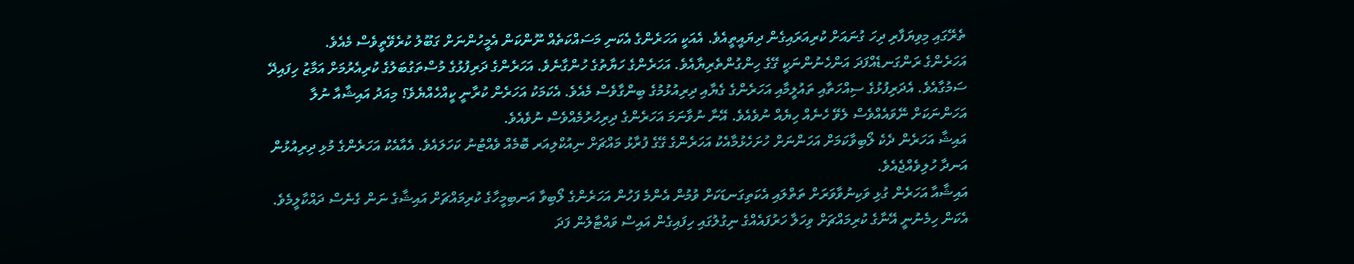ތެރޭގައި މިވިޔަފާރި ދިހަ ގުނައަށް ކުރިއަރައިގެން ދިޔައީތީއެވެ. އެއަކީ އަހަރެންގެ އެކަނި މަސައްކަތެއް ނޫންކަން އެމީހުންނަށް ގަބޫލު ކުރެވޭތީވެސް މެއެވެ.
އަހަރެންގެ ރަންގަނޑެއްފަދަ އަންހެނުންނަކީ ގޭގެ ހިންގުންތެރިޔާއެވެ. އަހަރެންގެ ހަޔާތުގެ ހުންގާނެވެ. އަހަރެންގެ ދަރިފުޅުގެ މުސްތަގުބަލުގެ ކުރިއެރުމަށް އަމާޒު ހިފައިދޭ ސަމުގާއެވެ. އެދަރިފުޅުގެ ސިއްހަތާއި ތައުލީމާއި އަހަރެންގެ ގެޔާއި ދިރިއުޅުމުގެ ބިންގާވެސް މެއެވެ. އެކަމަކު އަހަރެން ކުރާނީ ކީއްހެއްޔެވެ؟ މިއަދު އައިޝާއާ ނުލާ އަހަންނަކަށް ނޭވައެއްވެސް ލެވޭ ހެނެއް ހިޔެއް ނުވެއެވެ. އޭނާ ނުވާނަމަ އަހަރެންގެ ދިރިހުރުމެއްވެސް ނުވެއެވެ.
އައިޝާ އަހަރެން ދެކެ ލޯބިވާކަމަށް އަހަންނަށް ހުށަހެޅުމާއެކު އަހަރެންގެ ގޭގެ ފުރާޅު މައްޗަށް ނިއުކްލިއަރ ބޮމެއް ވެއްޓުނު ކަހަލައެވެ. އެއާއެކު އަހަރެންގެ މުޅި ދިރިއުޅުން އަނދާ ހުލިވެއްޖެއެވެ.
އައިޝާއާ އަހަރެން ގުޅި ވަކިނުވާވަރަށް ތަތްލައި އެކަތިގަނޑަކަށް ވުމުން އެންމެ ފަހުން އަހަރެންގެ ލޯބިވާ އަނބިމީހާގެ ކުރިމައްޗަށް އައިޝާގެ ނަން ގެނެސް ދައްކާލީމެވެ. އެކަން ހިމެނުނީ އޭނާގެ ކުރިމައްޗަށް ވިހަލާ ހަރުފައެއްގެ ނިގުލުގައި ހިފައިގެން އައިސް ވައްޓާލުން ފަދަ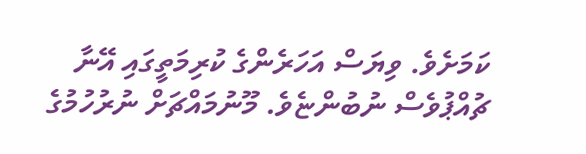ކަމަށެވެ. ވިޔަސް އަހަރެންގެ ކުރިމަތީގައި އޭނާ ޗުއްޕުވެސް ނުބުންޏެވެ. މޫނުމައްޗަށް ނުރުހުމުގެ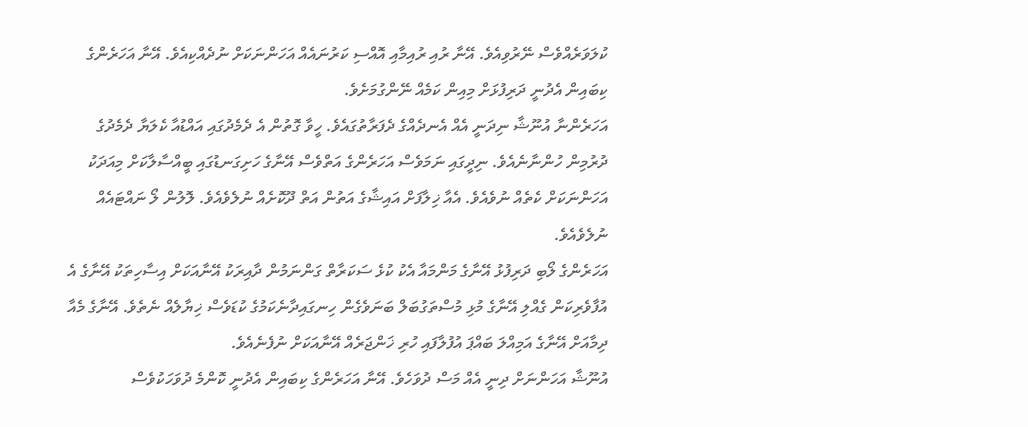ކުލަވަރެއްވެސް ނޭރުވިއެވެ. އޭނާ ރުއި ރުއިމާއި އޮއްސި ކަރުނައެއް އަހަންނަކަށް ނުދެއްކިއެވެ. އޭނާ އަހަރެންގެ ކިބައިން އެދުނީ ދަރިފުޅަށް މިއިން ކަމެއް ނޭންގުމަށެވެ.
އަހަރެންނާ އުނޫޝާ ނިދަނީ އެއް އެނދެއްގެ ދެފަރާތުގައެވެ. ހީވާ ގޮތުން އެ ދެމެދުގައި އައްޑުއާ ކެލަޔާ ދެމެދުގެ ދުރުމިން ހުންނާނެއެވެ. ނިދީގައި ނަމަވެސް އަހަރެންގެ އަތްވެސް އޭނާގެ ހަށިގަނޑުގައި ބީއްސާލާކަށް މިއަދަކު އަހަންނަކަށް ކެތެއް ނުވެއެވެ. އެއާ ޚިލާފަށް އައިޝާގެ އަތުން އަތް ދޫކޮށެއް ނުލެވެއެވެ. ލޮލުން ލޯ ނައްޓައެއް ނުލެވެއެވެ.
އަހަރެންގެ ލޯބި ދަރިފުޅު އޭނާގެ މަންމައާ އެކު ކުޅެ ސަކަރާތް ގަންނަމުން ދާއިރަކު އޭނާއަކަށް އިސާހިތަކު އޭނާގެ އެ އުފާވެރިކަން ގެއްލި އޭނާގެ މުޅި މުސްތަގުބަލް ބަނަވެގެން ހިނގައިދާނެކަމުގެ ކުޑަވެސް ޚިޔާލެއް ނެތެވެ. އޭނާގެ މެއާ ދިމާއަށް އޭނާގެ އަމިއްލަ ބައްޕަ އުފުލާފައި ހުރި ޚަންޖަރެއް އޭނާއަކަށް ނުފެނެއެވެ.
އުނޫޝާ އަހަންނަށް ދިނީ އެއް މަސް ދުވަހެވެ. އޭނާ އަހަރެންގެ ކިބައިން އެދުނީ ކޮންމެ ދުވަހަކުވެސް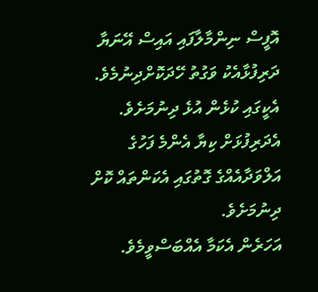އޮފީސް ނިންމާލާފައި އައިސް އޭނަޔާ ދަރިފުޅާއެކު ވަގުތު ހޭދަކޮށްދިނުމެވެ. އެކީގައި ކުޅެން އުޅެ ދިނުމަށެވެ. އެދަރިފުޅަށް ކިޔާ އެންމެ ފަހުގެ އަލްވަދާއެއްގެ ގޮތުގައި އެކަންތައް ކޮށް ދިނުމަށެވެ.
އަހަރެން އެކަމާ އެއްބަސްވީމެވެ.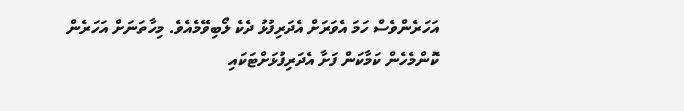އަހަރެންވެސް ހަމަ އެވަރަށް އެދަރިފުޅު ދެކެ ލޯބިވޭމެއެވެ. މިހާތަނަށް އަހަރެން ކޮންމެހެން ކަމާކަން ފަށާ އެދަރިފުޅަށްޓަކައި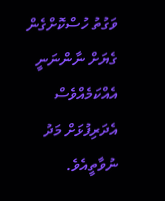ވަގުތު ހުސްކޮށްގެން ގެޔަށް ނާންނަނީ އެއްކަމެއްވެސް އެދަރިފުޅަށް މަދު ނުވާތީއެވެ.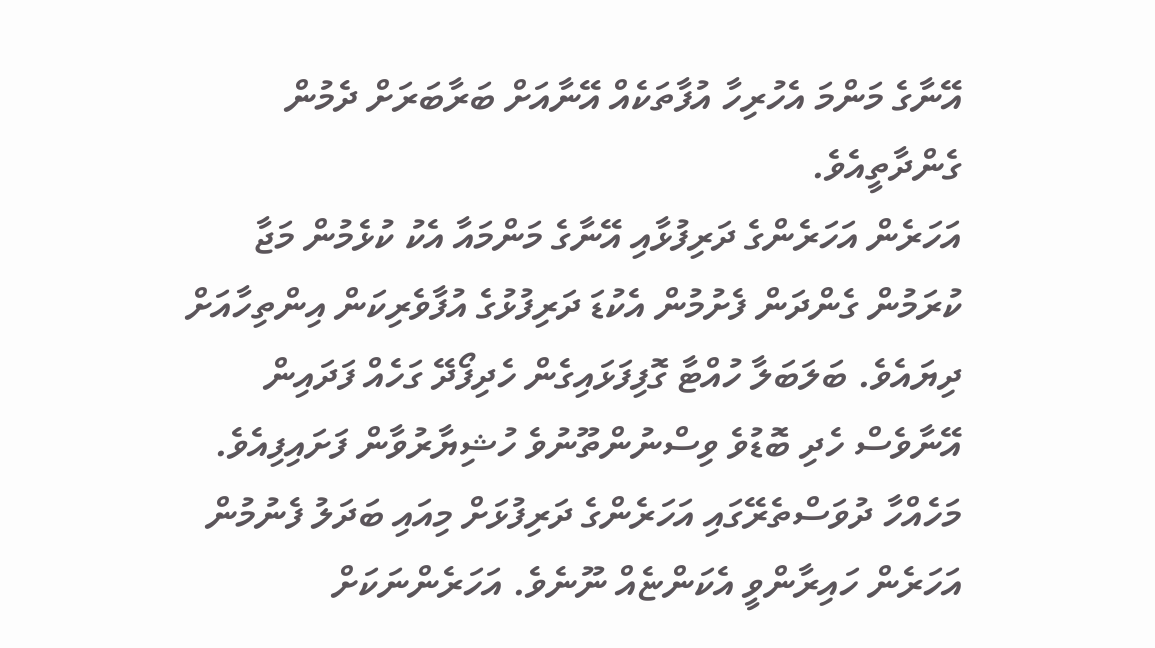އޭނާގެ މަންމަ އެހުރިހާ އުފާތަކެއް އޭނާއަށް ބަރާބަރަށް ދެމުން ގެންދާތީއެވެ.
އަހަރެން އަހަރެންގެ ދަރިފުޅާއި އޭނާގެ މަންމައާ އެކު ކުޅެމުން މަޖާ ކުރަމުން ގެންދަން ފެށުމުން އެކުޑަ ދަރިފުޅުގެ އުފާވެރިކަން އިންތިހާއަށް ދިޔައެވެ. ބަލަބަލާ ހުއްޓާ ގޮފިފަޅައިގެން ހެދިފޯދޭ ގަހެއް ފަދައިން އޭނާވެސް ހެދި ބޮޑުވެ ވިސްނުންތޫނުވެ ހުޝިޔާރުވާން ފަށައިފިއެވެ.
މަހެއްހާ ދުވަސްތެރޭގައި އަހަރެންގެ ދަރިފުޅަށް މިއައި ބަދަލު ފެނުމުން އަހަރެން ހައިރާންވީ އެކަންޏެއް ނޫނެވެ. އަހަރެންނަކަށް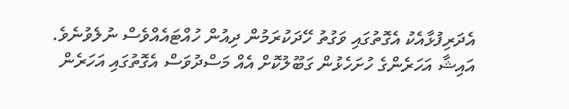އެދަރިފުޅާއެކު އެގޮތުގައި ވަގުތު ހޭދަކުރަމުން ދިއުން ހުއްޓައެއްވެސް ނުލެވުނެވެ.
އައިޝާ އަހަރެންގެ ހުށަހެޅުން ގަބޫލުކޮށް އެއް މަސްދުވަސް އެގޮތުގައި އަހަރެން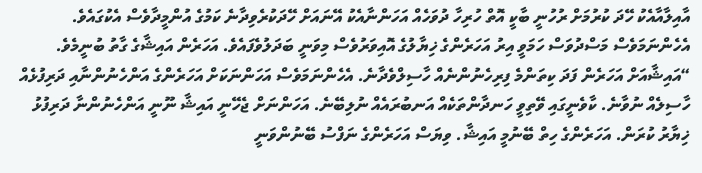އާއިލާއާއެކު ހޭދަ ކުރުމަށް ރުހުނީ ބާކީ އޮތް ހުރިހާ ދުވަހެއް އަހަންނާއެކު އޭނައަށް ހޭދަކުރެވިދާނެ ކަމުގެ އުންމީދާވެސް އެކުގައެވެ. އެހެންނަމަވެސް މަސްދުވަސް ހަމަވީ އިރު އަހަރެންގެ ޚިޔާލުގެ އޮއިވަރުވެސް މިވަނީ ބަދަލުވެފައެވެ. އަހަރެން އައިޝާގެ ގާތު ބުނީމެވެ.
“އައިޝާއަށް އަހަރެން ފަދަ ކިތަންމެ ފިރިހެނުންނެއް ހާސިލްވެދާނެ. އެހެންނަމަވެސް އަހަންނަކަށް އަހަރެންގެ އަންހެނުންނާއި ދަރިފުޅެއް ހާސިލެއް ނުވާނެ. ކާވެނީގައި ވޭތިވީ ހަނދާންތަކެއް އަނބުރައެއް ނުލިބޭނެ. އަހަންނަށް ޖެހޭނީ އައިޝާ ނޫނީ އަންހެނުންނާ ދަރިފުޅު ޚިޔާރު ކުރަން. އަހަރެންގެ ހިތް ބޭނުމީ އައިޝާ. ވިޔަސް އަހަރެންގެ ނަފްސު ބޭނުންވަނީ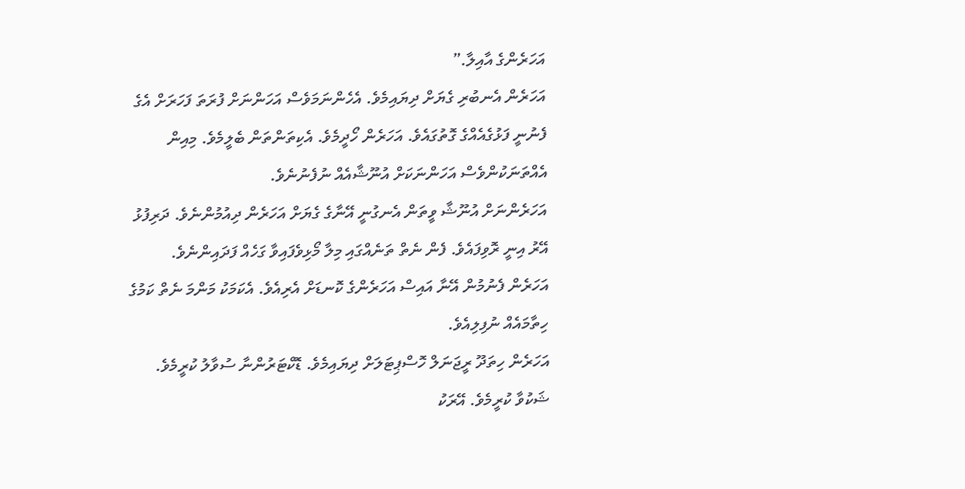އަހަރެންގެ އާއިލާ.”
އަހަރެން އެނބުރި ގެޔަށް ދިޔައިމެވެ. އެހެންނަމަވެސް އަހަންނަށް ފުރަތަ ފަހަރަށް އެގެ ފެނުނީ ފަޅުގެއެއްގެ ގޮތުގައެވެ. އަހަރެން ހޯދީމެވެ. އެކިތަންތަން ބެލީމެވެ. މިއިން އެއްތަނަކުންވެސް އަހަންނަކަށް އުނޫޝާއެއް ނުފެނުނެވެ.
އަހަރެންނަށް އުނޫޝާ ވީތަން އެނގުނީ އޭނާގެ ގެޔަށް އަހަރެން ދިއުމުންނެވެ. ދަރިފުޅު އޭރު އިނީ ރޮވިފައެވެ. ފެން ނެތް ތަނެއްގައި މިލާ މޯޅިވެފައިވާ ގަހެއް ފަދައިންނެވެ. އަހަރެން ފެނުމުން އޭނާ އައިސް އަހަރެންގެ ކޮނޑަށް އެރިއެވެ. އެކަމަކު މަންމަ ނެތް ކަމުގެ ހިތާމައެއް ނުފިލިއެވެ.
އަހަރެން ހިތަދޫ ރީޖަނަލް ހޮސްޕިޓަލަށް ދިޔައިމެވެ. ޑޮކްޓަރުންނާ ސުވާލު ކުރީމެވެ. ޝަކުވާ ކުރީމެވެ. އޭރަކު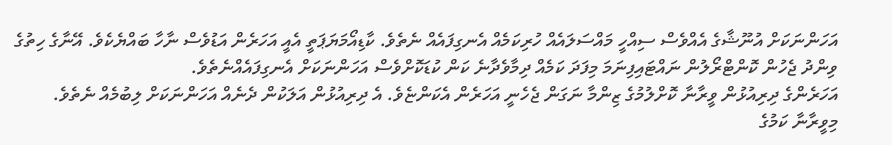އަހަންނަކަށް އުނޫޝާގެ އެއްވެސް ސިއްހީ މައްސަލައެއް ހުރިކަމެއް އެނގިފައެއް ނެތެވެ. ކާޑިއޯމަޔަޕަތީ އެއީ އަހަރެން އަޑުވެސް ނާހާ ބައްޔެކެވެ. އޭނާގެ ހިތުގެ ވިންދު ޖެހުން ކޮންޓްރޯލުން ނައްޓައިފިނަމަ މިފަދަ ކަމެއް ދިމާވެދާނެ ކަން ކުޑަކޮށްވެސް އަހަންނަކަށް އެނގިފައެއްނެތެވެ.
އަހަރެންގެ ދިރިއުޅުން ވީރާނާ ކޮށްލުމުގެ ޒިންމާ ނަގަން ޖެހެނީ އަހަރެން އެކަންޏެވެ. އެ ދިރިއުޅުން އަލަކުން ދެނެއް އަހަންނަކަށް ލިބުމެއް ނެތެވެ. މިވީރާނާ ކަމުގެ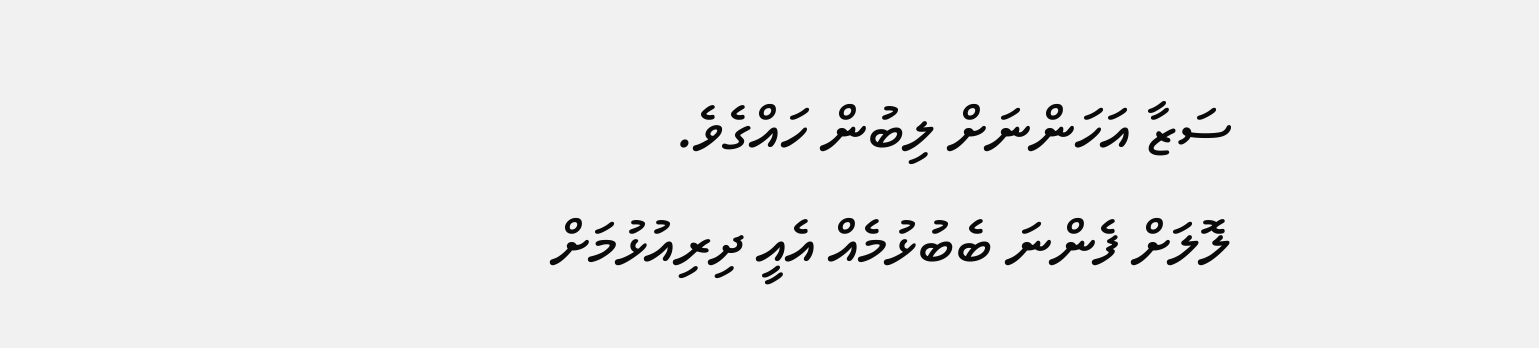ސަޒާ އަހަންނަށް ލިބުން ހައްގެވެ.
ލޮލަށް ފެންނަ ބެބުޅުމެއް އެއީ ދިރިއުޅުމަށް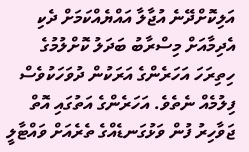އަލިކޮށްދޭނެ އުޖާލާ އައްޔެއްކަމަށް ދެކި އެދިމާއަށް މިސްރާބު ބަދަލު ކޮށްލުމުގެ ހިތިރަހަ އަހަރެންގެ އަރަކުން ދުވަހަކުވެސް ފިލުމެއް ނެތެވެ. އަހަރެންގެ އަތުގައި އޮތް ޖަވާހިރު ފުން ވަޅުގަނޑެއްގެ ތެރެއަށް ވައްޓާލީ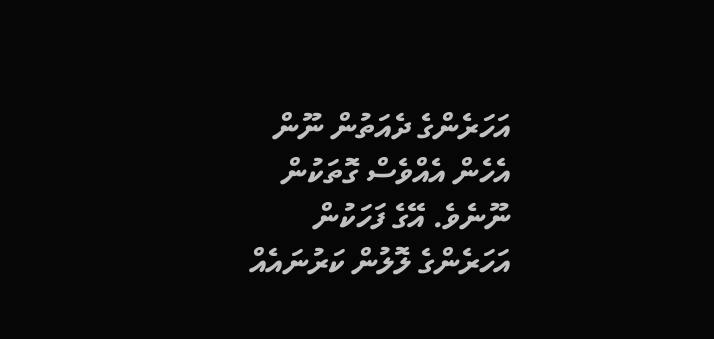އަހަރެންގެ ދެއަތުން ނޫން އެހެން އެއްވެސް ގޮތަކުން ނޫނެވެ. އޭގެ ފަހަކުން އަހަރެންގެ ލޮލުން ކަރުނައެއް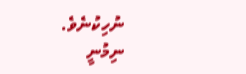ނުހިކުނެވެ.
ނިމުނީ